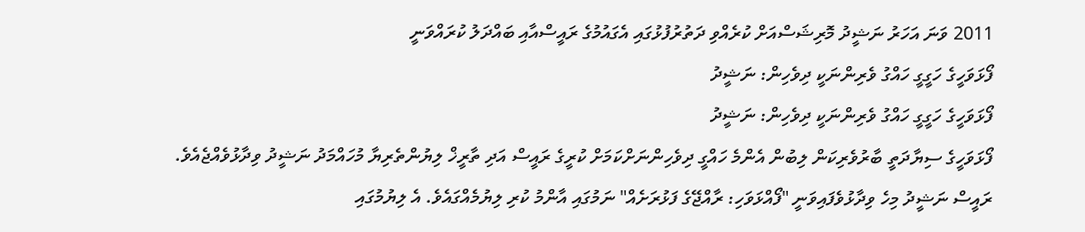2011 ވަނަ އަހަރު ނަޝީދު މޮރިޝަސްއަށް ކުރެއްވި ދަތުރުފުޅުގައި އެގައުމުގެ ރައީސްއާއި ބައްދަލު ކުރައްވަނީ
ފޯޅަވަހީގެ ހަގީގީ ހައްގު ވެރިންނަކީ ދިވެހިން: ނަޝީދު
ފޯޅަވަހީގެ ހަގީގީ ހައްގު ވެރިންނަކީ ދިވެހިން: ނަޝީދު
ފޯޅަވަހީގެ ސިޔާދަތީ ބާރުވެރިކަން ލިބުން އެންމެ ހައްގީ ދިވެހިންނަށްކަމަށް ކުރީގެ ރައީސް އަދި ތާރީޚް ލިޔުންތެރިޔާ މުހައްމަދު ނަޝީދު ވިދާޅުވެއްޖެއެވެ.
ރައީސް ނަޝީދު މިހެ ވިދާޅުވެފައިވަނީ "ފޯއްޅަވަހި: ރާއްޖޭގެ ފަޅުރަށެއް" ނަމުގައި އާންމު ކުރި ލިޔުމެއްގައެވެ. އެ ލިޔުމުގައި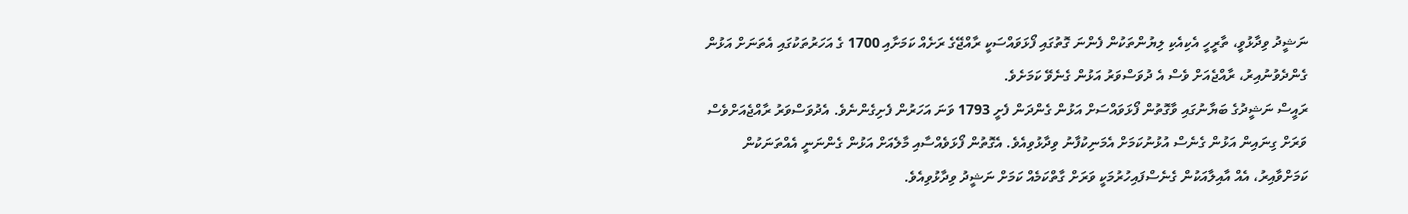ނަޝީދު ވިދާޅުވީ، ތާރީހީ އެކިއެކި ލިޔުންތަކުން ފެންނަ ގޮތުގައި ފޯޅަވައްސަކީ ރާއްޖޭގެ ރަށެއް ކަމަށާއި 1700 ގެ އަހަރުތަކުގައި އެތަނަށް އަޅުން ގެންދެވުނުއިރު، ރާއްޖެއަށް ވެސް އެ ދުވަސްވަރު އަޅުން ގެނެވޭ ކަމަށެވެ.
ރައީސް ނަޝީދުގެ ބަޔާނުގައި ވާގޮތުން ފޯޅަވައްސަށް އަޅުން ގެންދަން ފެށީ 1793 ވަނަ އަހަރުން ފެށިގެންނެވެ. އެދުވަސްވަރު ރާއްޖެއަށްވެސް ވަރަށް ގިނައިން އަޅުން ގެނެސް އުޅުނުކަމަށް އެމަނިކުފާނު ވިދާޅުވިއެވެ. އެގޮތުން ފޯޅަވެއްސާއި މާލެއަށް އަޅުން ގެންނަނީ އެއްތަނަކުން ކަމަށްވާއިރު، އެއް އާއިލާއަކުން ގެނެސްފައިހުރުމަކީ ވަރަށް ގާތްކަމެއް ކަމަށް ނަޝީދު ވިދާޅުވިއެވެ.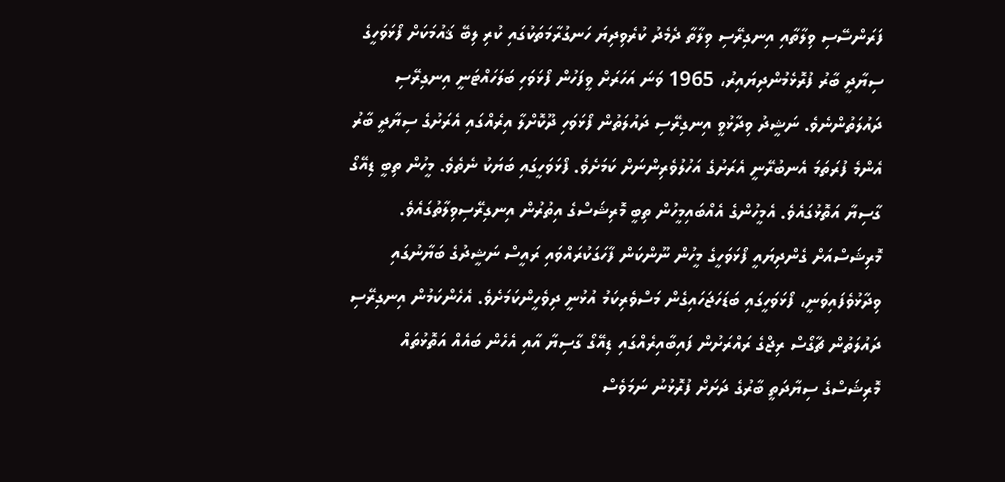ފަރަންސޭސި ވިލާތާއި އިނގިރޭސި ވިލާތާ ދެމެދު ކުރެވިދިޔަ ހަނގުރާމަތަކުގައި ކުރި ލިބޭ ޤައުމަކަށް ފޯޅަވަހީގެ ސިޔާދީ ބާރު ފުރޮޅެމުންދިޔައިރު، 1965 ވަނަ އަހަރަށް ވީފަހުން ފޯޅަވަހި ބަލަހައްޓަނީ އިނގިރޭސި ދައުލަތުންނެވެ. ނަޝީދު ވިދާޅުވީ އިނގިރޭސި ދައުލަތުން ފޯޅަވަހި ދޫކޮށްލާ އިރެއްގައި އެރަށުގެ ސިޔާދީ ބާރު އެންމެ ފުރަތަމަ އެނބުރޭނީ އެރަށުގެ އަހުލުވެރިންނަށް ކަމަށެވެ. ފޯޅަވަހީގައި ބަޔަކު ނެތެވެ. މީހުން ތިބީ ޑިއޭގޯ ގާސިޔާ އަތޮޅުގައެވެ. އެމީހުންގެ އެއްބައިމީހުން ތިބީ މޮރިޝަސްގެ އިތުރުން އިނގިރޭސިވިލާތުގައެވެ.
މޮރިޝަސްއަށް ގެންދިޔައީ ފޯޅަވަހީގެ މީހުން ނޫންކަން ފާހަގަކުރައްވައި ރައީސް ނަޝީދުގެ ބަޔާނުގައި ވިދާޅުވެފައިވަނީ، ފޯޅަވަހީގައި ބަޑަހަޖަހައިގެން މަސްވެރިކަމު އުޅުނީ ދިވެހީންކަމަށެވެ. އެހެންކަމުން އިނގިރޭސި ދައުލަތުން ޗާގޯސް ރިޖްގެ ރައްރަށުން ފައިބާއިރެއްގައި ޑިއޭގޯ ގާސިޔާ އާއި އެހެން ބައެއް އަތޮޅުތައް މޮރިޝަސްގެ ސިޔާދަތީ ބާރުގެ ދަށަށް ފުރޮޅުނު ނަމަވެސް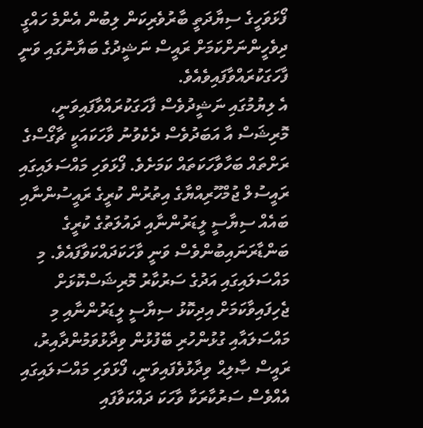ފޯޅަވަހީގެ ސިޔާދަތީ ބާރުވެރިކަން ލިބުން އެންމެ ހައްގީ ދިވެހީންނަށްކަމަށް ރައީސް ނަޝީދުގެ ބަޔާނުގައި ވަނީ ފާހަގަކުރައްވާފައިވެއެވެ.
އެ ލިޔުމުގައި ނަޝީދުވެސް ފާހަގަކުރައްވާފައިވަނީ، މޮރިޝަސް އާ އަބަދުވެސް ދެކެވުނު ވާހަކައަކީ ޗާގޯސްގެ ރަށްތައް ބަހާވާހަކަތައް ކަމަށެވެ. ފޯޅަވަހި މައްސަލައިގައި ރައީސުލް ޖުމްހޫރިއްޔާގެ އިތުރުން ކުރީގެ ރައީސުންނާއި ބައެއް ސިޔާސީ ލީޑަރުންނާއި ދައުލަތުގެ ކުރީގެ ބަންޑާރަނައިބުންވެސް ވަނީ ވާހަކަދައްކަވާފައެވެ. މި މައްސަލައިގައި އަދުގެ ސަރުކާރު މޮރިޝަސްކޮޅަށް ޖެހިފައިވާކަމަށް އިދިކޮޅު ސިޔާސީ ލީޑަރުންނާއި މި މައްސަލައާއި ގުޅުންހުރި ބޭފުޅުން ވިދާޅުވަމުންދާއިރު، ރައީސް ޞާލިޙް ވިދާޅުވެފައިވަނީ، ފޯޅަވަހި މައްސަލައިގައި އެއްވެސް ސަރުކާރަކާ ވާހަކަ ދައްކަވާފައި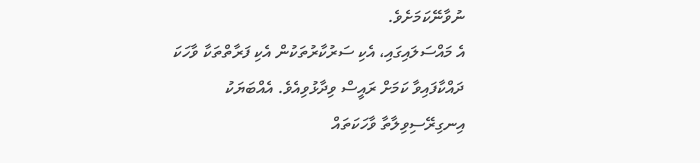ނުވާނޭކަމަށެވެ.
އެ މައްސަލައިގައި، އެކި ސަރުކާރުތަކުން އެކި ފަރާތްތަކާ ވާހަކަ ދައްކާފައިވާ ކަމަށް ރައީސް ވިދާޅުވިއެވެ. އެއްބަޔަކު އިނގިރޭސިވިލާތާ ވާހަކަތައް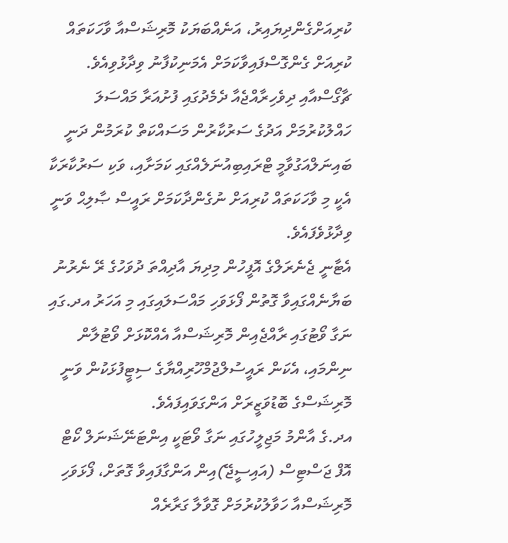ކުރިއަށްގެންދިޔައިރު، އަނެއްބަޔަކު މޮރިޝަސްއާ ވާހަކަތައް ކުރިއަށް ގެންގޮސްފައިވާކަމަށް އެމަނިކުފާނު ވިދާޅުވިއެވެ. ޗާގޯސްއާއި ދިވެހިރާއްޖެއާ ދެމެދުގައި ފުށުއަރާ މައްސަލަ ހައްލުކުރުމަށް އަދުގެ ސަރުކާރުން މަސައްކަތް ކުރަމުން ދަނީ ބައިނަލްއަގުވާމީ ޓްރައިބިއުނަލެއްގައި ކަމަށާއި، ވަކި ސަރުކާރަކާ އެކީ މި ވާހަކަތައް ކުރިއަށް ނުގެންދާކަމަށް ރައީސް ޞާލިޙް ވަނީ ވިދާޅުވެފައެވެ.
އެޓާނީ ޖެނެރަލްގެ އޮފީހުން މިދިޔަ އާދިއްތަ ދުވަހުގެ ރޭ ނެރުނު ބަޔާނެއްގައިވާ ގޮތުން ފޯޅަވަހި މައްސަލައިގައި މި އަހަރު އދ.ގައި ނަގާ ވޯޓުގައި ރާއްޖެއިން މޮރިޝަސްއާ އެއްކޮޅަށް ވޯޓުލާން ނިންމައި، އެކަން ރައީސުލްޖުމްހޫރިއްޔާގެ ސިޓީފުޅަކުން ވަނީ މޮރިޝަސްގެ ބޮޑުވަޒީރަށް އަންގަވައިފައެވެ.
އދ.ގެ އާންމު މަޖިލީހުގައި ނަގާ ވޯޓަކީ އިންޓަނޭޝަނަލް ކޯޓް އޮފް ޖަސްޓިސް (އައިސީޖޭ)އިން އަންގާފައިވާ ގޮތަށް، ފޯޅަވަހި މޮރިޝަސްއާ ހަވާލުކުރުމަށް ގޮވާލާ ގަރާރެއް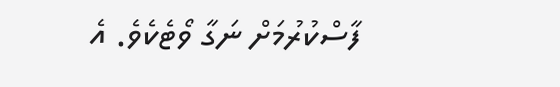ފާސްކުރުމަށް ނަގާ ވޯޓެކެވެ. އެ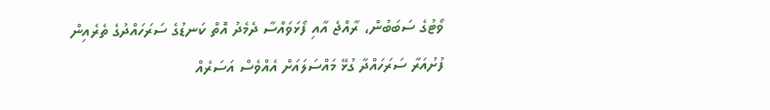ވޯޓުގެ ސަބަބުން، ރާއްޖެ އާއި ފޯޅަވައްސާ ދެމެދު އޮތް ކަނޑުގެ ސަރަހައްދުގެ ތެރެއިން ފުށުއަރާ ސަރަހައްދާ ގުޅޭ މައްސަލައަށް އެއްވެސް އަސަރެއް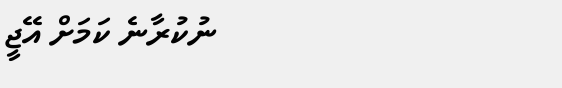ނުކުރާނެ ކަމަށް އޭޖީ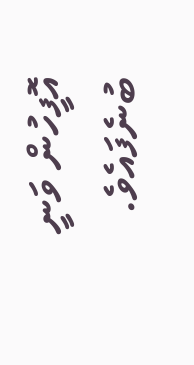އޮފީހުން ވަނީ ބުނެފައެވެ.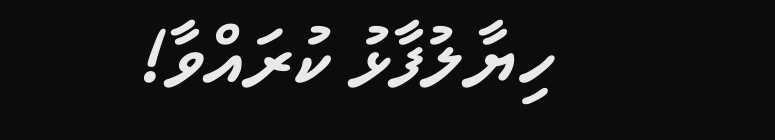ހިޔާލުފާޅު ކުރައްވާ!